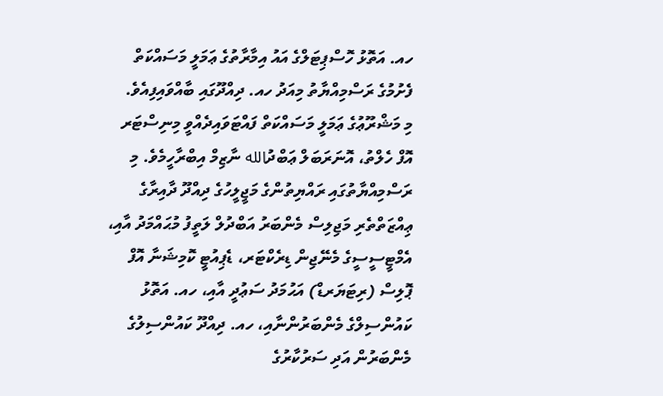ހއ. އަތޮޅު ހޮސްޕިޓަލްގެ އައު އިމާރާތުގެ ޢަމަލީ މަސައްކަތް ފެށުމުގެ ރަސްމިއްޔާތު މިއަދު ހއ. ދިއްދޫގައި ބާއްވައިފިއެވެ.
މި މަޝްރޫޢުގެ ޢަމަލީ މަސައްކަތް ފައްޓަވައިދެއްވީ މިނިސްޓަރ އޮފް ހެލްތު، އޮނަރަބަލް ޢަބްދުالله ނާޒިމް އިބްރާހީމެވެ. މި ރަސްމިއްޔާތުގައި ރައްޔިތުންގެ މަޖީލީހުގެ ދިއްދޫ ދާއިރާގެ ޢިއްޒަތްތެރި މަޖިލިސް މެންބަރު އަބްދުލް ލަތީފު މުޙައްމަދު އާއި، އެމްޓީސީސީގެ މެނޭޖިން ޑިރެކްޓަރ، ޑެޕިއުޓީ ކޮމިޝަނާ އޮފް ޕޮލިސް (ރިޓަޔަރޑް) އަޙުމަދު ސަޢުދީ އާއި، ހއ. އަތޮޅު ކައުންސިލްގެ މެންބަރުންނާއި، ހއ. ދިއްދޫ ކައުންސިލުގެ މެންބަރުން އަދި ސަރުކާރުގެ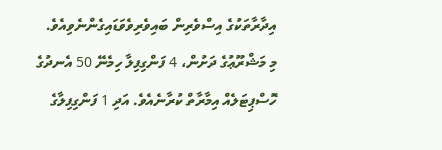އިދާރާތަކުގެ އިސްވެރިން ބައިވެރިވެވަޑައިގެންނެވިއެވެ.
މި މަޝްރޫޢުގެ ދަށުން، 4 ފަންގިފިލާ ހިމެނޭ 50 އެނދުގެ ހޮސްޕިޓަލެއް އިމާރާތް ކުރާނެއެވެ. އަދި 1 ފަންގިފިލާގެ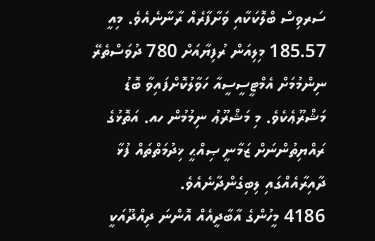ސަރވިސް ބްލޮކަކާއި ވަށާފާރެއް ރާނާނެއެވެ. މިއީ 185.57 މިލިއަން ރުފިޔާއަށް 780 ދުވަސްތެރޭ ނިންމުމަށް އެމްޓީސީސީއާ ހަވާލުކޮށްފައިވާ ބޮޑު މަޝްރޫޢެކެވެ. މި މަޝްރޫޢު ނިމުމުން ހއ. އަތޮޅުގެ ރައްޔިތުންނަށް ޒަމާނީ ޞިއްޙީ ޚިދުމަތްތައް ފުޅާ ދާއިރާއެއްގައި ލިބިގެންދާނެއެވެ.
4186 މީހުންގެ އާބާދީއެއް އޮންނަ ދިއްދޫއަކީ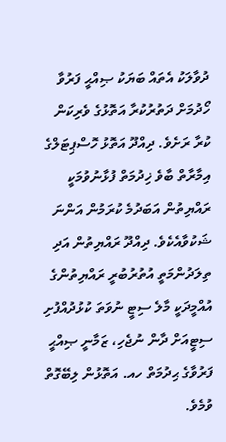ދުވާލަކު އެތައް ބަޔަކު ޞިއްޙީ ފަރުވާ ހޯދުމަށް ދަތުރުކުރާ އަތޮޅުގެ ވެރިކަން ކުރާ ރަށެވެ. ދިއްދޫ އަތޮޅު ހޮސްޕިޓަލްގެ އިމާރާތް ބާވެ ޚިދުމަތް ފުޅާނުވުމަކީ ރައްޔިތުން އަބަދުމެ ކުރަމުން އަންނަ ޝަކުވާއެކެވެ. ދިއްދޫ ރައްޔިތުން އަދި ތިލަދުންމަތީ އުތުރުބުރީ ރައްޔިތުންގެ އުއްމީދަކީ މާލެ ސިޓީ ނުވަތަ ކުޅުދުއްފުށި ސިޓީއަށް ދާން ނުޖެހި، ޒަމާނީ ޞިއްޙީ ފަރުވާގެ ޙިދުމަތް ހއ. އަތޮޅުން ލިބޭގޮތް ވުމެވެ.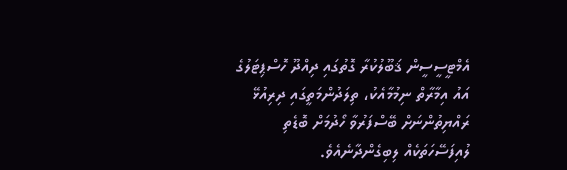އެމްޓީސީސީން ޤަބޫލުކުރާ ގޮތުގައި ދިއްދޫ ހޮސްޕިޓަލުގެ އައު އިމާރާތް ނިމުމާއެކު، ތިލަދުންމަތީގައި ދިރިއުޅޭ ރައްޔިތުންނަށް ބޭސްފަރުވާ ހޯދުމަށް ބޮޑެތި ލުއިފަސޭހަތަކެއް ލިބިގެންދާނެއެވެ.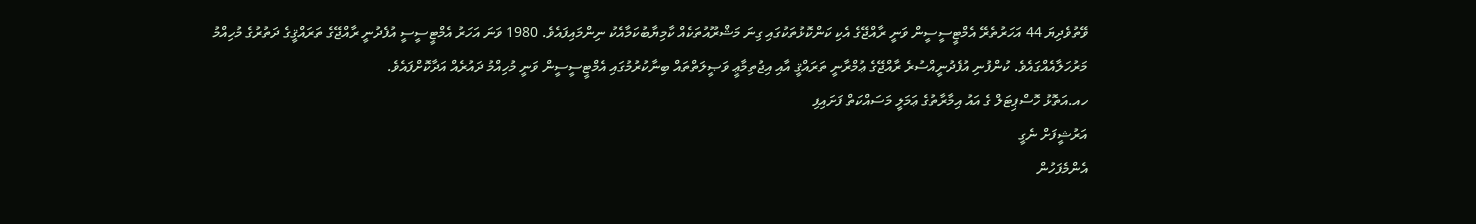ވޭތުވެދިޔަ 44 އަހަރުތެރޭ އެމްޓީސީސީން ވަނީ ރާއްޖޭގެ އެކި ކަންކޮޅުތަކުގައި ގިނަ މަޝްރޫއުތަކެއް ކާމިޔާބުކަމާއެކު ނިންމައިފައެވެ. 1980 ވަނަ އަހަރު އެމްޓީސީސީ އުފެދުނީ ރާއްޖޭގެ ތަރައްޤީގެ ދަތުރުގެ މުހިއްމު މަރުހަލާއެއްގައެވެ. ކުންފުނި އުފެދުނީއްސުރެ ރާއްޖޭގެ ޢުމްރާނީ ތަރައްޤީ އާއި އިޖުތިމާޢީ ވަޞީލަތްތައް ބިނާކުރުމުގައި އެމްޓީސީސީން ވަނީ މުހިއްމު ދައުރެއް އަދާކޮށްފައެވެ.
ހއ.އަތޮޅު ހޮސްޕިޓަލް ގެ އައު އިމާރާތުގެ ޢަމަލީ މަސައްކަތް ފަށައިފި
އަރުޝީފަށް ނެގީ
އެންމެފަހުން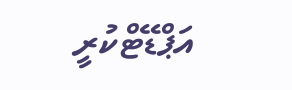އަޕްޑޭޓްކުރީ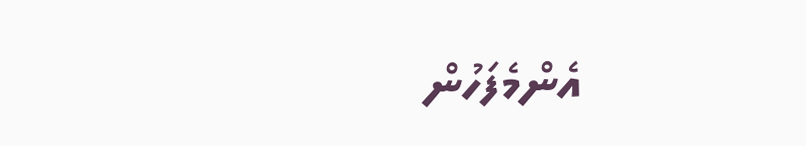އެންމެފަހުން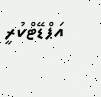އަޕްޑޭޓްކުރީ